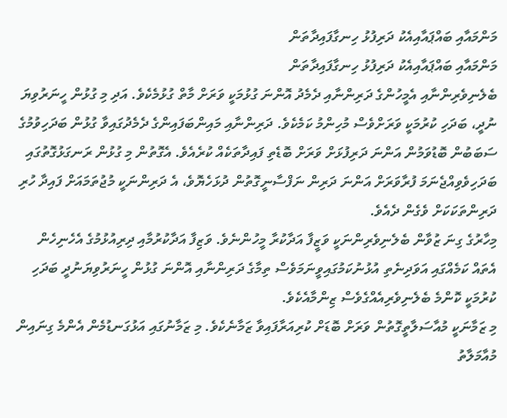މަންމައާއި ބައްޕައާއިއެކު ދަރިފުޅު ހިނގާފައިދާތަން
މަންމައާއި ބައްޕައާއިއެކު ދަރިފުޅު ހިނގާފައިދާތަން
ބެލެނިވެރިންނާއި އެމީހުންގެ ދަރިންނާއި ދެމެދު އޮންނަ ގުޅުމަކީ ވަރަށް މާތް ގުޅުމެކެވެ. އަދި މި ގުޅުން ހީނަރުވިޔަ ނުދީ، ބަދަހި ކުރުމަކީ ވަރަށްވެސް މުހިންމު ކަމެކެވެ. ދަރިންނާއި މައިންބަފައިންގެ ދެމެދުގައިވާ ގުޅުން ބަދަހިވުމުގެ ސަބަބުން ބޮޑުވަމުން އަންނަ ދަރިފުޅަށް ވަރަށް ބޮޑެތި ފައިދާތަކެއް ކުރެއެވެ. އެގޮތުން މި ގުޅުން ރަނގަޅުގޮތުގައި ބަދަހިވެވިއްޖެނަމަ ފުރާވަރަށް އަންނަ ދަރިން ނަފްސާނީގޮތުން ދުޅަހެޔޮވެ، އެ ދަރިންނަކީ މުޖުތަމައަށް ފައިދާ ހުރި ދަރިންތަކަކަށް ވެގެން ދެއެވެ.
މިހާރުގެ ގިނަ ޒުވާން ބެލެނިވެރިންނަކީ ވަޒީފާ އަދާކުރާ މީހުންނެވެ. ވަޒިފާ އަދާކުރުމާއި ދިރިއުޅުމުގެ އެހެނިހެން އެތައް ކަމެއްގައި އަވަދިނެތި އުޅުނުކަމުގައިވީނަމަވެސް ތިމާގެ ދަރިންނާއި އޮންނަ ގުޅުން ހީނަރުވިޔަނުދީ ބަދަހި ކުރުމަކީ ކޮންމެ ބެލެނިވެރިއެއްގެވެސް ޒިންމާއެކެވެ.
މި ޒަމާނަކީ މުއާސަލާތީގޮތުން ވަރަށް ބޮޑަށް ކުރިއަރާފައިވާ ޒަމާނެކެވެ. މި ޒަމާނުގައި އަޅުގަނޑުމެން އެންމެ ގިނައިން މުއާމަލާތު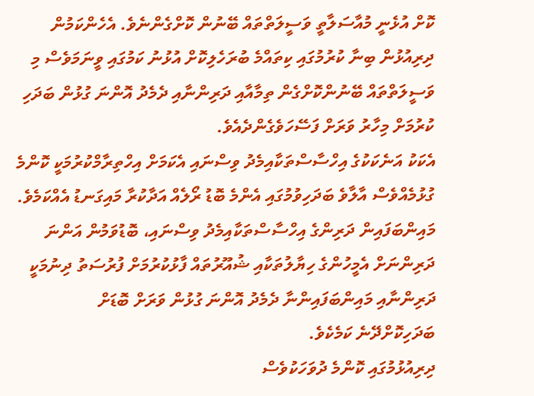ކޮށް އުޅެނީ މުއާސަލާތީ ވަސީލަތްތައް ބޭނުން ކޮށްގެންނެވެ. އެހެންކަމުން ދިރިއުޅުން ބިނާ ކުރުމުގައި ކިތައްމެ ބުރަހެލިކޮށް އުޅުނު ކަމުގައި ވީނަމަވެސް މި ވަސީލަތްތައް ބޭނުންކޮށްގެން ތިމާއާއި ދަރިންނާއި ދެމެދު އޮންނަ ގުޅުން ބަދަހި ކުރުމަށް މިހާރު ވަރަށް ފަސޭހަވެގެންދެއެވެ.
އެކަކު އަނެކަކުގެ އިހްސާސްތަކާއިމެދު ވިސްނައި އެކަމަށް އިހްތިރާމްކުރުމަކީ ކޮންމެ ގުޅުމެއްވެސް އާލާވެ ބަދަހިވުމުގައި އެންމެ ބޮޑު ރޯލެއް އަދާކުރާ މައިގަނޑު އެއްކަމެވެ. މައިންބަފައިން ދަރިންގެ އިހްސާސްތަކާއިމެދު ވިސްނައި، ބޮޑުވަމުން އަންނަ ދަރިންނަށް އެމީހުންގެ ހިޔާލުތަކާއި ޝުއޫރުތައް ފާޅުކުރުމަށް ފުރުސަތު ދިނުމަކީ ދަރިންނާއި މައިންބަފައިންނާ ދެމެދު އޮންނަ ގުޅުން ވަރަށް ބޮޑަށް ބަދަހިކޮށްދޭނެ ކަމެކެވެ.
ދިރިއުޅުމުގައި ކޮންމެ ދުވަހަކުވެސް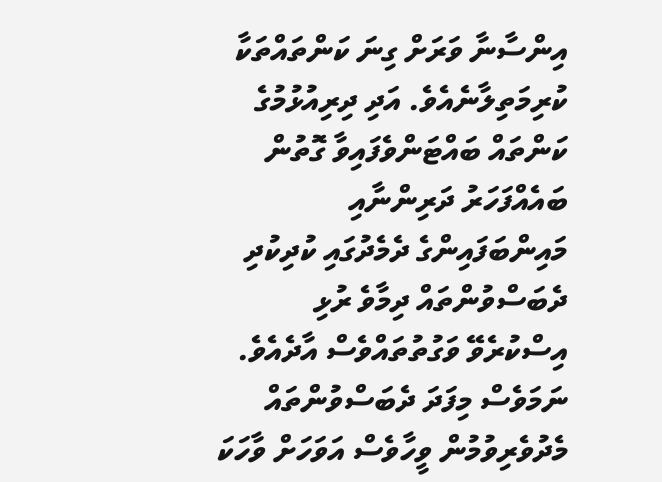އިންސާނާ ވަރަށް ގިނަ ކަންތައްތަކާ ކުރިމަތިލާނެއެވެ. އަދި ދިރިއުޅުމުގެ ކަންތައް ބައްޓަންވެފައިވާ ގޮތުން ބައެއްފަހަރު ދަރިންނާއި މައިންބަފައިންގެ ދެމެދުގައި ކުދިކުދި ދެބަސްވުންތައް ދިމާވެ ރުޅި އިސްކުރެވޭ ވަގުތުތައްވެސް އާދެއެވެ. ނަމަވެސް މިފަދަ ދެބަސްވުންތައް މެދުވެރިވުމުން ވީހާވެސް އަވަހަށް ވާހަކަ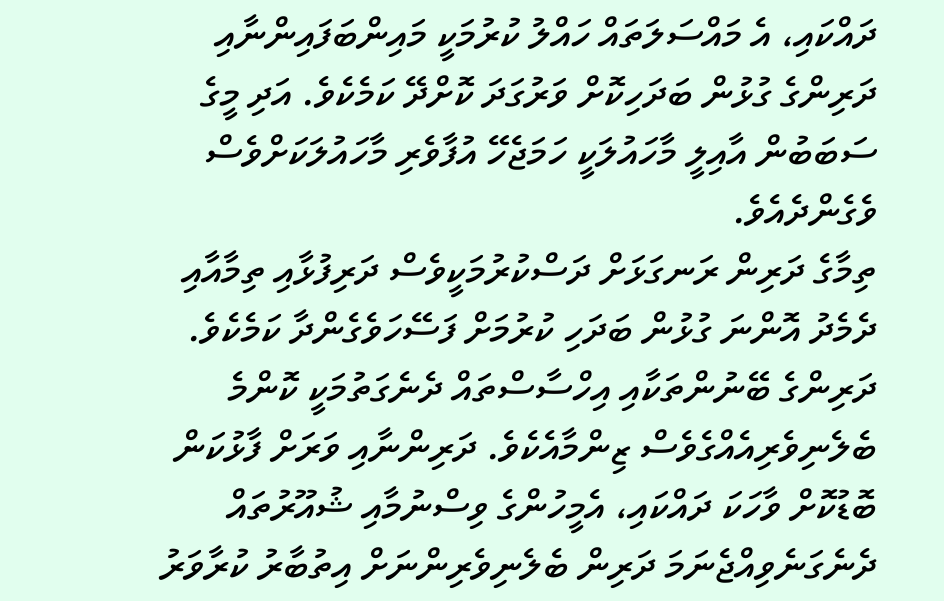ދައްކައި، އެ މައްސަލަތައް ހައްލު ކުރުމަކީ މައިންބަފައިންނާއި ދަރިންގެ ގުޅުން ބަދަހިކޮށް ވަރުގަދަ ކޮށްދޭ ކަމެކެވެ. އަދި މީގެ ސަބަބުން އާއިލީ މާހައުލަކީ ހަމަޖެހޭ އުފާވެރި މާހައުލަކަށްވެސް ވެގެންދެއެވެ.
ތިމާގެ ދަރިން ރަނގަޅަށް ދަސްކުރުމަކީވެސް ދަރިފުޅާއި ތިމާއާއި ދެމެދު އޮންނަ ގުޅުން ބަދަހި ކުރުމަށް ފަސޭހަވެގެންދާ ކަމެކެވެ. ދަރިންގެ ބޭނުންތަކާއި އިހްސާސްތައް ދެނެގަތުމަކީ ކޮންމެ ބެލެނިވެރިއެއްގެވެސް ޒިންމާއެކެވެ. ދަރިންނާއި ވަރަށް ފާޅުކަން ބޮޑުކޮށް ވާހަކަ ދައްކައި، އެމީހުންގެ ވިސްނުމާއި ޝުއޫރުތައް ދެނެގަނެވިއްޖެނަމަ ދަރިން ބެލެނިވެރިންނަށް އިތުބާރު ކުރާވަރު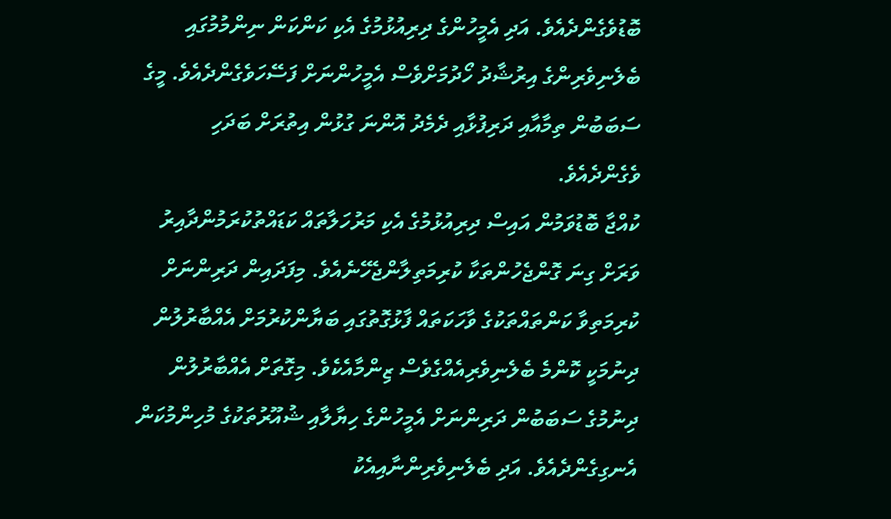ބޮޑުވެގެންދެއެވެ. އަދި އެމީހުންގެ ދިރިއުޅުމުގެ އެކި ކަންކަން ނިންމުމުގައި ބެލެނިވެރިންގެ އިރުޝާދު ހޯދުމަށްވެސް އެމީހުންނަށް ފަސޭހަވެގެންދެއެވެ. މީގެ ސަބަބުން ތިމާއާއި ދަރިފުޅާއި ދެމެދު އޮންނަ ގުޅުން އިތުރަށް ބަދަހި ވެގެންދެއެވެ.
ކުއްޖާ ބޮޑުވަމުން އައިސް ދިރިއުޅުމުގެ އެކި މަރުހަލާތައް ކަޑައްތުކުރަމުންދާއިރު ވަރަށް ގިނަ ގޮންޖެހުންތަކާ ކުރިމަތިލާންޖެހޭނެއެވެ. މިފަދައިން ދަރިންނަށް ކުރިމަތިވާ ކަންތައްތަކުގެ ވާހަކަތައް ފާޅުގޮތުގައި ބަޔާންކުރުމަށް އެއްބާރުލުން ދިނުމަކީ ކޮންމެ ބެލެނިވެރިއެއްގެވެސް ޒިންމާއެކެވެ. މިގޮތަށް އެއްބާރުލުން ދިނުމުގެ ސަބަބުން ދަރިންނަށް އެމީހުންގެ ހިޔާލާއި ޝުއޫރުތަކުގެ މުހިންމުކަން އެނގިގެންދެއެވެ. އަދި ބެލެނިވެރިންނާއިއެކު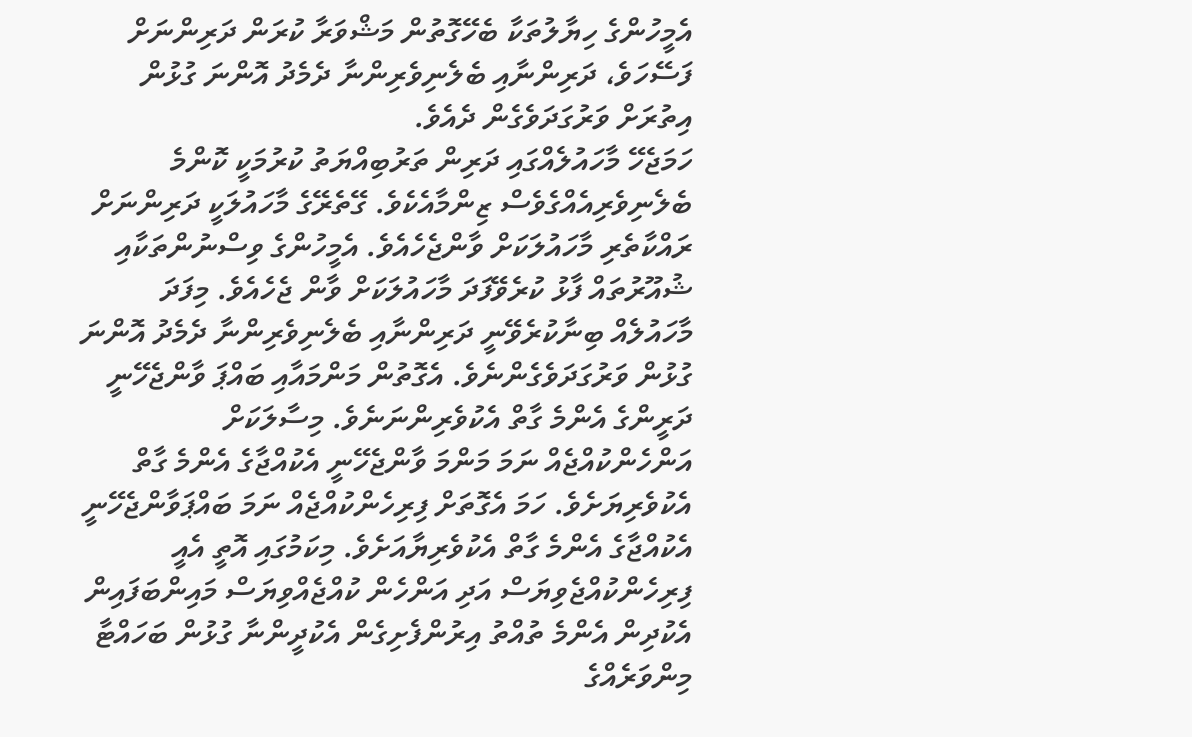އެމީހުންގެ ހިޔާލުތަކާ ބެހޭގޮތުން މަޝްވަރާ ކުރަން ދަރިންނަށް ފަސޭހަވެ، ދަރިންނާއި ބެލެނިވެރިންނާ ދެމެދު އޮންނަ ގުޅުން އިތުރަށް ވަރުގަދަވެގެން ދެއެވެ.
ހަމަޖެހޭ މާހައުލެއްގައި ދަރިން ތަރުބިއްޔަތު ކުރުމަކީ ކޮންމެ ބެލެނިވެރިއެއްގެވެސް ޒިންމާއެކެވެ. ގޭތެރޭގެ މާހައުލަކީ ދަރިންނަށް ރައްކާތެރި މާހައުލަކަށް ވާންޖެހެއެވެ. އެމީހުންގެ ވިސްނުންތަކާއި ޝުއޫރުތައް ފާޅު ކުރެވޭފަދަ މާހައުލަކަށް ވާން ޖެހެއެވެ. މިފަދަ މާހައުލެއް ބިނާކުރެވޭނީ ދަރިންނާއި ބެލެނިވެރިންނާ ދެމެދު އޮންނަ ގުޅުން ވަރުގަދަވެގެންނެވެ. އެގޮތުން މަންމައާއި ބައްޕަ ވާންޖެހޭނީ ދަރީންގެ އެންމެ ގާތް އެކުވެރިންނަނެވެ. މިސާލަކަށް އަންހެންކުއްޖެއް ނަމަ މަންމަ ވާންޖެހޭނީ އެކުއްޖާގެ އެންމެ ގާތް އެކުވެރިޔަށެވެ. ހަމަ އެގޮތަށް ފިރިހެންކުއްޖެއް ނަމަ ބައްޕަވާންޖެހޭނީ އެކުއްޖާގެ އެންމެ ގާތް އެކުވެރިޔާއަށެވެ. މިކަމުގައި އޮތީ އެއީ ފިރިހެންކުއްޖެވިޔަސް އަދި އަންހެން ކުއްޖެއްވިޔަސް މައިންބަފައިން އެކުދިން އެންމެ ތުއްތު އިރުންފެށިގެން އެކުދީންނާ ގުޅުން ބަހައްޓާ މިންވަރެއްގެ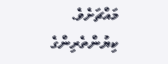މައްޗަށެވެ.
ކިޔުންތެރިންގެ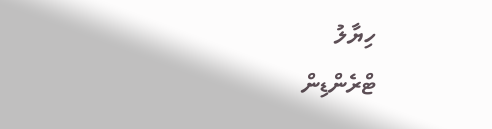ހިޔާލު
ޓްރެންޑިން